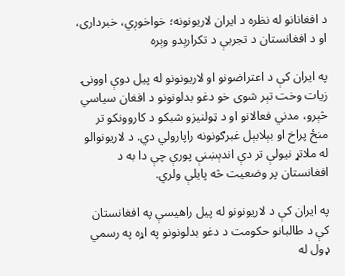د افغانانو له نظره د ایران لاريونونه؛ خواخوږي، خبرداری، او د افغانستان د تجربې د تکرارېدو وېره

په ايران کې د اعتراضونو او لاريونونو له پيل دوې اوونۍ زیات وخت تېر شوی خو دغو بدلونونو د افغان سياسي څېرو، مدني فعالانو او د ټولنیزو شبکو د کاروونکو تر منځ پراخ او بېلابېل غبرګونونه راپارولي دي. د لاريونوالو له ملاتړ نيولې تر دې اندېښنې پورې چې دا به د افغانستان پر وضعيت څه پايلې ولري.

په ایران کې د لاريونونو له پيل راهيسې په افغانستان کې د طالبانو حکومت د دغو بدلونونو په اړه په رسمي ډول له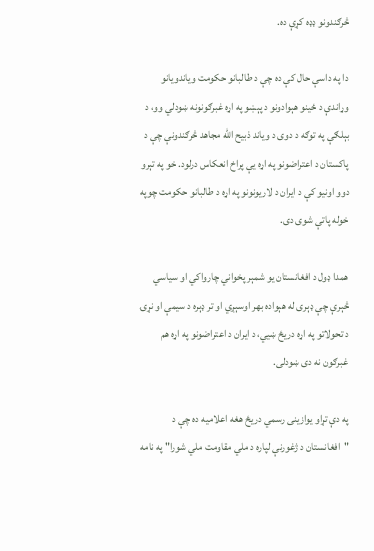څرګندونو ډډه کړې ده.

دا په داسې حال کې ده چې د طالبانو حکومت ویاندویانو وړاندې د ځينو هېوادونو د پېښو په اړه غبرګونونه ښودلي وو، د بېلګې په توګه د دوی د وياند ذبيح الله مجاهد څرګندونې چې د پاکستان د اعتراضونو په اړه یې پراخ انعکاس درلود. خو په تېرو دوو اونیو کې د ايران د لاريونونو په اړه د طالبانو حکومت چوپه خوله پاتې شوی دی.

همدا ډول د افغانستان يو شمېر پخواني چارواکي او سياسي څېرې چې ډېری له هېواده بهر اوسېږي او تر ډېره د سيمې او نړۍ د تحولاتو په اړه دريځ ښيي، د ایران د اعتراضونو په اړه هم غبرګون نه دی ښودلی.

په دې تړاو يوازينی رسمي دريځ هغه اعلاميه ده چې د "افغانستان د ژغورنې لپاره د ملي مقاومت ملي شورا" په نامه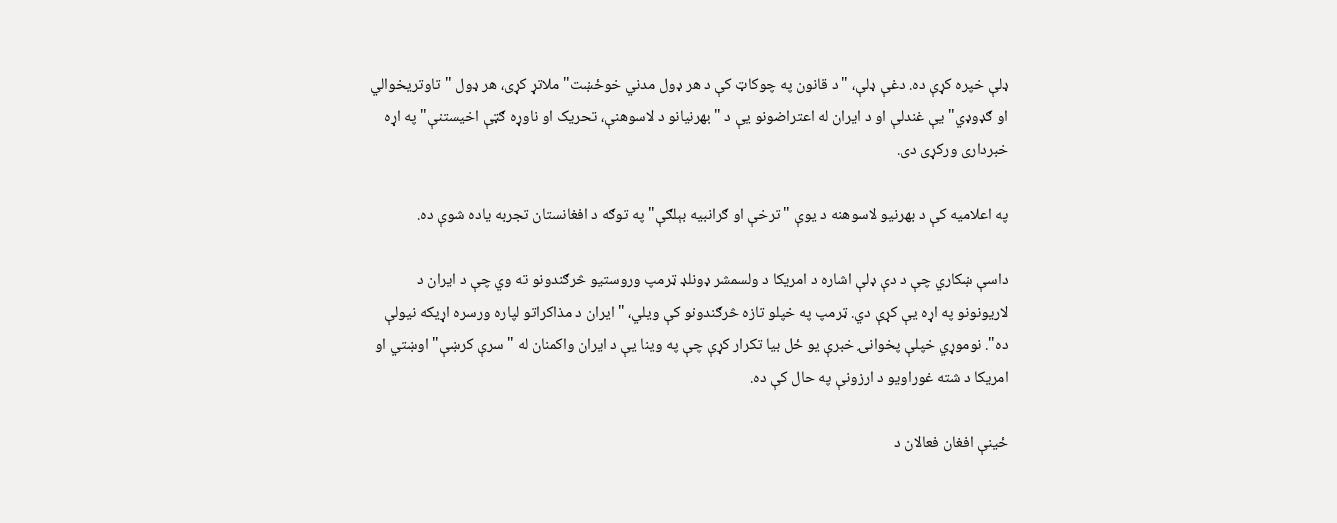ډلې خپره کړې ده. دغې ډلې، "د قانون په چوکاټ کې د هر ډول مدني خوځښت" ملاتړ کړی، هر ډول "تاوتریخوالي او ګډوډي" یې غندلې او د ايران له اعتراضونو یې د "بهرنيانو د لاسوهنې، تحریک او ناوړه ګټې اخيستنې" په اړه خبرداری ورکړی دی.

په اعلاميه کې د بهرنيو لاسوهنه د یوې "ترخې او ګرانبيه بېلګې" په توګه د افغانستان تجربه ياده شوې ده.

داسې ښکاري چې د دې ډلې اشاره د امریکا د ولسمشر ډونلډ ټرمپ وروستيو څرګندونو ته وي چې د ايران د لاريونونو په اړه یې کړې دي. ټرمپ په خپلو تازه څرګندونو کې ويلي، "ايران د مذاکراتو لپاره ورسره اړيکه نیولې ده". نوموړي خپلې پخوانۍ خبرې يو ځل بيا تکرار کړې چې په وینا یې د ایران واکمنان له "سرې کرښې" اوښتي او امریکا د شته غوراويو د ارزونې په حال کې ده.

ځينې افغان فعالان د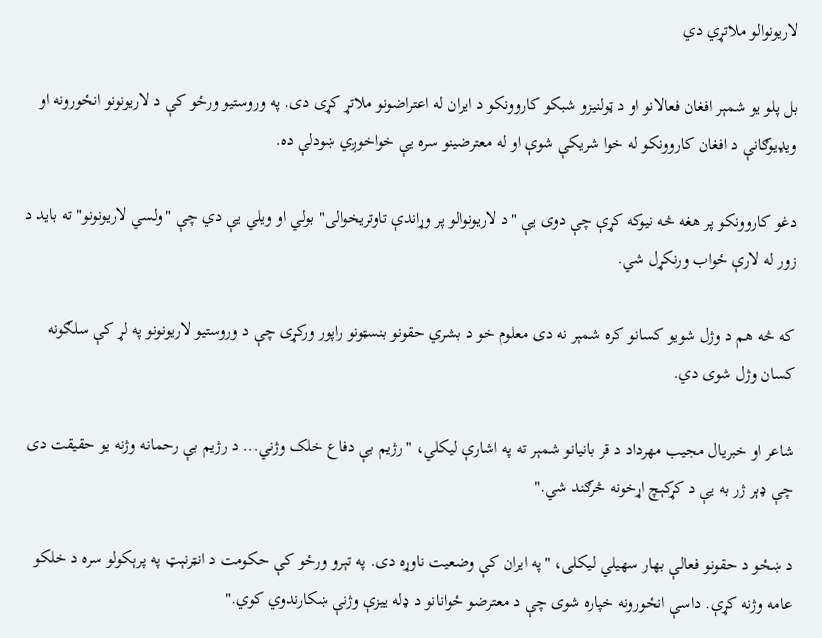لاریونوالو ملاتړي دي

بل پلو يو شمېر افغان فعالانو او د ټولنيزو شبکو کاروونکو د ايران له اعتراضونو ملاتړ کړی دی. په وروستيو ورځو کې د لاريونونو انځورونه او ویډيوګانې د افغان کاروونکو له خوا شریکې شوې او له معترضينو سره یې خواخوږي ښودلې ده.

دغو کاروونکو پر هغه څه نيوکه کړې چې دوی یې "د لاريونوالو پر وړاندې تاوتریخوالی" بولي او ويلي یې دي چې "ولسي لاريونونو" ته باید د زور له لارې ځواب ورنکړل شي.

که څه هم د وژل شویو کسانو کره شمېر نه دی معلوم خو د بشري حقونو بنسټونو راپور ورکړی چې د وروستيو لاريونونو په لړ کې سلګونه کسان وژل شوی دي.

شاعر او خبريال مجيب مهرداد د قر بانيانو شمېر ته په اشارې ليکلي، "رژيم بې دفاع خلک وژني... د رژیم بې رحمانه وژنه يو حقيقت دی چې ډېر ژر به یې د کړکېچ اړخونه څرګند شي."

د ښځو د حقونو فعالې بهار سهيلي ليکلی، "په ايران کې وضعيت ناوړه دی. په تېرو ورځو کې حکومت د انټرنېټ په پرېکولو سره د خلکو عامه وژنه کړې. داسې انځورونه خپاره شوی چې د معترضو ځوانانو د ډله ييزې وژنې ښکارندوي کوي."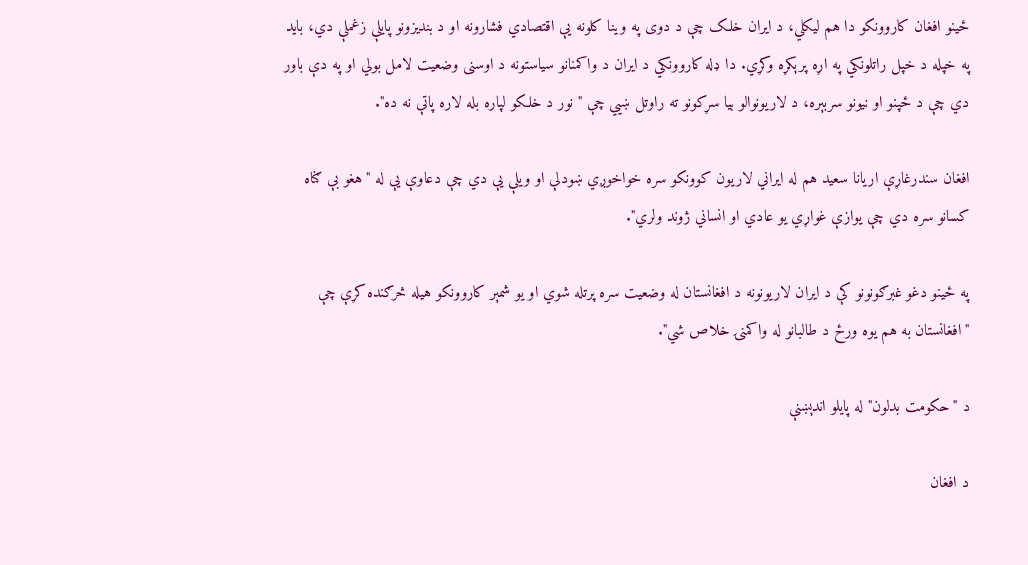ځينو افغان کاروونکو دا هم لیکلي، د ایران خلک چې د دوی په وینا کلونه یې اقتصادي فشارونه او د بنديزونو پايلې زغملې دي، باید په خپله د خپل راتلونکي په اړه پرېکړه وکړي. دا ډله کاروونکي د ایران د واکمنانو سیاستونه د اوسنی وضعيت لامل بولي او په دې باور دي چې د ځپنو او نيونو سربېره، د لاريونوالو بيا سړکونو ته راوتل ښيي چې "نور د خلکو لپاره بله لاره پاتې نه ده".

افغان سندرغاړې اريانا سعيد هم له ايراني لاريون کوونکو سره خواخوږي ښودلې او ويلې يې دي چې دعاوې یې له "هغو بې ګناه کسانو سره دي چې يوازې غواړي يو عادي او انساني ژوند ولري".

په ځينو دغو غبرګونونو کې د ايران لاريونونه د افغانستان له وضعيت سره پرتله شوي او يو شمېر کاروونکو هيله څرګنده کړې چې "افغانستان به هم يوه ورځ د طالبانو له واکمنۍ خلاص شي".

د "حکومت بدلون" له پایلو اندېښنې

د افغان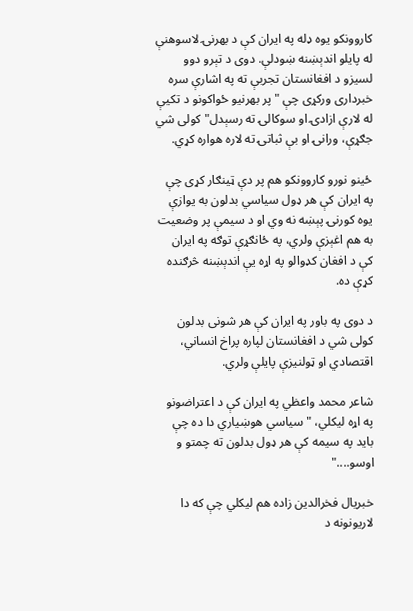کاروونکو يوه ډله په ايران کې د بهرنۍ لاسوهنې له پایلو اندېښنه ښودلې. دوی د تېرو دوو لسيزو د افغانستان تجربې ته په اشارې سره خبرداری ورکړی چې "پر بهرنيو ځواکونو د تکيې له لارې ازادۍ او سوکالۍ ته رسېدل" کولی شي جګړې، ورانۍ او بې ثباتۍ ته لاره هواره کړي.

ځينو نورو کاروونکو هم پر دې ټينګار کړی چې په ايران کې هر ډول سياسي بدلون به يوازې يوه کورنۍ پېښه نه وي او د سيمې پر وضعيت به هم اغېزې ولري، په ځانګړې توګه په ايران کې د افغان کډوالو په اړه یې اندېښنه څرګنده کړې ده.

د دوی په باور په ايران کې هر شونی بدلون کولی شي د افغانستان لپاره پراخ انساني، اقتصادي او ټولنیزې پايلې ولري.

شاعر محمد واعظي په ايران کې د اعتراضونو په اړه ليکلي، "سياسي هوښياري دا ده چې بايد په سيمه کې هر ډول بدلون ته چمتو و اوسو...."

خبريال فخرالدين زاده هم ليکلي چې که دا لاريونونه د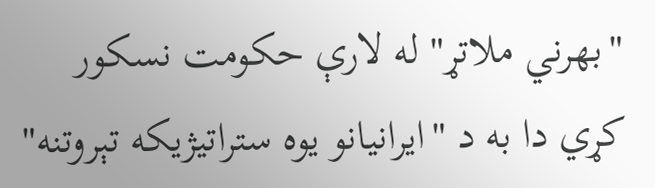"بهرني ملاتړ" له لارې حکومت نسکور کړي دا به د "ايرانيانو يوه ستراتيژيکه تېروتنه"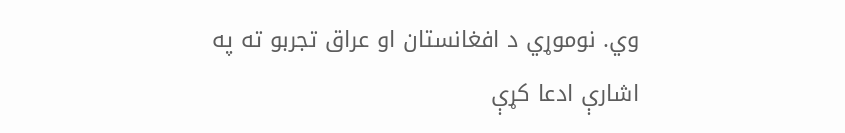وي. نوموړي د افغانستان او عراق تجربو ته په اشارې ادعا کړې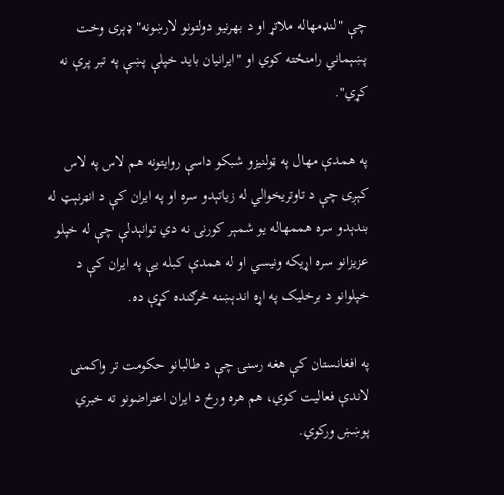چې "لنډمهاله ملاتړ او د بهرنيو دولتونو لارښونه" ډېری وخت پښېماني رامنځته کوي او "ایرانیان باید خپلې پښې په تبر پرې نه کړي".

په همدې مهال په ټولنيزو شبکو داسې روایتونه هم لاس په لاس کېږی چې د تاوتريخوالي له زياتېدو سره او په ایران کې د انټرنېټ له بندېدو سره هممهاله يو شمېر کورنۍ نه دي توانېدلې چې له خپلو عزيزانو سره اړيکه ونيسي او له همدې کبله یې په ايران کې د خپلوانو د برخليک په اړه اندېښنه څرګنده کړې ده.

په افغانستان کې هغه رسنۍ چې د طالبانو حکومت تر واکمنۍ لاندې فعاليت کوي، هم هره ورځ د ايران اعتراضونو ته خبري پوښښ ورکوي.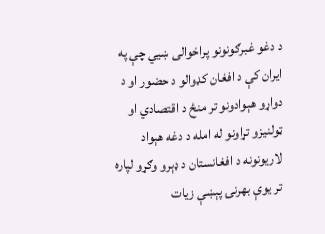د دغو غبرګونونو پراخوالی ښيي چې په ايران کې د افغان کډوالو د حضور او د دواړو هېوادونو تر منځ د اقتصادي او ټولنيزو تړاونو له امله د دغه هېواد لاريونونه د افغانستان د ډېرو وګړو لپاره تر يوې بهرنۍ پېښې زيات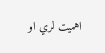اهمیت لري او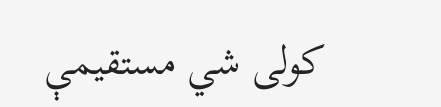کولی شي مستقيمې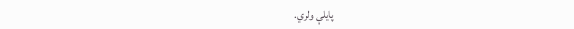پايلې ولري.